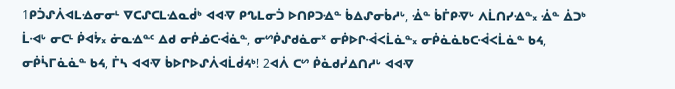1ᑭᑑᔑᐲᐊᒪᐎᓂᓂᒻ ᐁᑕᔑᑕᒪᐎᓇᑰᒃ ᐊᐊᐌ ᑭᔐᒪᓂᑑ ᐅᑎᑭᑐᐎᓐ ᑳᐃᔑᓂᑳᓱᒡ, ᐐᓐ ᑳᒦᑭᐌᒡ ᐱᒫᑎᓯᐎᓐ᙮ ᐐᓐ ᐄᑐᒃ ᒫᐗᒡ ᓂᑕᒻ ᑮᐊᔮ᙮ ᓃᓇᐎᓐᑦ ᐃᑯ ᓂᑮᓅᑕᐙᓈᓐ, ᓂᔥᑮᔑᑯᓈᓂᕽ ᓂᑮᐅᒋᐙᐸᒫᓈᓐ᙮ ᓂᑮᓈᓈᑲᑕᐙᐸᒫᓈᓐ ᑲᔦ, ᓂᑮᓵᒥᓈᓈᓐ ᑲᔦ, ᒦᓴ ᐊᐊᐌ ᑳᐅᒋᐅᔑᐲᐊᒫᑰᔦᒃ! 2ᐊᐲ ᑕᔥ ᑮᓈᑯᓰᐃᑎᓱᒡ ᐊᐊᐌ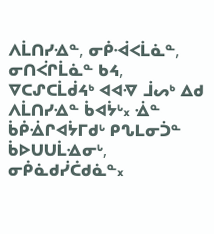ᐱᒫᑎᓯᐎᓐ, ᓂᑮᐙᐸᒫᓈᓐ, ᓂᑎᐹᒋᒫᓈᓐ ᑲᔦ, ᐁᑕᔑᑕᒫᑰᔦᒃ ᐊᐊᐌ ᒨᔕᒃ ᐃᑯ ᐱᒫᑎᓯᐎᓐ ᑳᐊᔮᒡ᙮ ᐐᓐ ᑳᑮᐐᒋᐊᔮᒥᑯᒡ ᑭᔐᒪᓂᑑᓐ ᑳᐅᑌᑌᒫᐎᓂᒡ, ᓂᑮᓈᑯᓰᑖᑯᓈᓐ᙮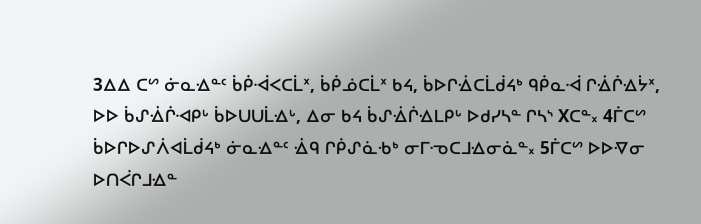3ᐃᐃ ᑕᔥ ᓃᓇᐎᓐᑦ ᑳᑮᐙᐸᑕᒫᕽ, ᑳᑮᓅᑕᒫᕽ ᑲᔦ, ᑳᐅᒋᐐᑕᒫᑰᔦᒃ ᑫᑮᓇᐙ ᒋᐐᒌᐎᔮᕽ, ᐅᐅ ᑳᔑᐐᒌᐗᑭᒡ ᑳᐅᑌᑌᒫᐎᒡ, ᐃᓂ ᑲᔦ ᑳᔑᐐᒌᐎᒪᑭᒡ ᐅᑯᓯᓴᓐ ᒋᓴᔅ Xᑕᓐ᙮ 4ᒦᑕᔥ ᑳᐅᒋᐅᔑᐲᐊᒫᑰᔦᒃ ᓃᓇᐎᓐᑦ ᐐᑫ ᒋᑮᔑᓈᑾᒃ ᓂᒥᓉᑕᒧᐎᓂᓈᓐ᙮ 5ᒦᑕᔥ ᐅᐅᐌᓂ ᐅᑎᐹᒋᒧᐎᓐ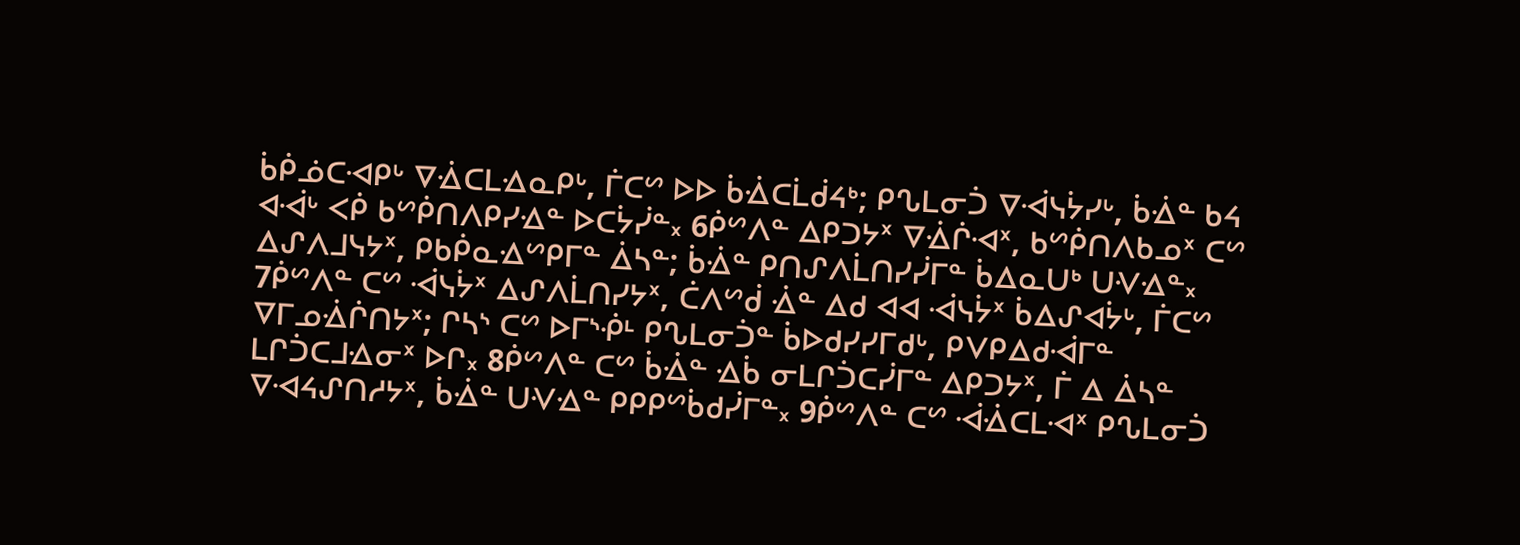ᑳᑮᓅᑕᐗᑭᒡ ᐁᐐᑕᒪᐎᓇᑭᒡ, ᒦᑕᔥ ᐅᐅ ᑳᐐᑕᒫᑰᔦᒃ; ᑭᔐᒪᓂᑑ ᐁᐙᓭᔮᓯᒡ, ᑳᐐᓐ ᑲᔦ ᐊᐙᒡ ᐸᑮ ᑲᔥᑮᑎᐱᑭᓯᐎᓐ ᐅᑕᔮᓰᓐ᙮ 6ᑮᔥᐱᓐ ᐃᑭᑐᔭᕽ ᐁᐐᒌᐗᕽ, ᑲᔥᑮᑎᐱᑲᓄᕽ ᑕᔥ ᐃᔑᐱᒧᓭᔭᕽ, ᑭᑲᑮᓇᐎᔥᑭᒥᓐ ᐄᓴᓐ; ᑳᐐᓐ ᑭᑎᔑᐱᒫᑎᓯᓰᒥᓐ ᑳᐃᓇᑌᒃ ᑌᐺᐎᓐ᙮ 7ᑮᔥᐱᓐ ᑕᔥ ᐙᓭᔮᕽ ᐃᔑᐱᒫᑎᓯᔭᕽ, ᑖᐱᔥᑰ ᐐᓐ ᐃᑯ ᐊᐊ ᐙᓭᔮᕽ ᑳᐃᔑᐊᔮᒡ, ᒦᑕᔥ ᐁᒥᓄᐐᒌᑎᔭᕽ; ᒋᓴᔅ ᑕᔥ ᐅᒥᔅᑸᒻ ᑭᔐᒪᓂᑑᓐ ᑳᐅᑯᓯᓯᒥᑯᒡ, ᑭᐯᑭᐃᑯᐙᒥᓐ ᒪᒋᑑᑕᒧᐎᓂᕽ ᐅᒋ᙮ 8ᑮᔥᐱᓐ ᑕᔥ ᑳᐐᓐ ᐎᑳ ᓂᒪᒋᑑᑕᓰᒥᓐ ᐃᑭᑐᔭᕽ, ᒦ ᐃ ᐄᓴᓐ ᐁᐗᔦᔑᑎᓱᔭᕽ, ᑳᐐᓐ ᑌᐺᐎᓐ ᑭᑭᑭᔥᑳᑯᓰᒥᓐ᙮ 9ᑮᔥᐱᓐ ᑕᔥ ᐙᐐᑕᒪᐗᕽ ᑭᔐᒪᓂᑑ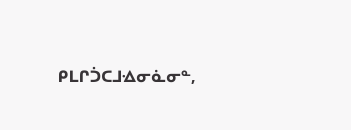ᑭᒪᒋᑑᑕᒧᐎᓂᓈᓂᓐ,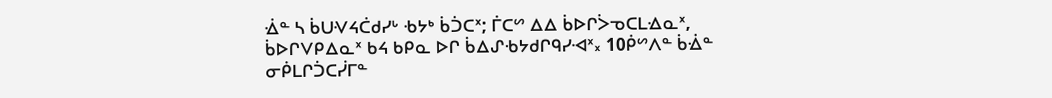ᐐᓐ ᓴ ᑳᑌᐺᔦᑖᑯᓯᒡ ᑾᔭᒃ ᑳᑑᑕᕽ; ᒦᑕᔥ ᐃᐃ ᑳᐅᒋᐴᓀᑕᒪᐎᓇᕽ, ᑳᐅᒋᐯᑭᐃᓇᕽ ᑲᔦ ᑲᑭᓇ ᐅᒋ ᑳᐃᔑᑾᔭᑯᒋᑫᓯᐗᕽ᙮ 10ᑮᔥᐱᓐ ᑳᐐᓐ ᓂᑮᒪᒋᑑᑕᓰᒥᓐ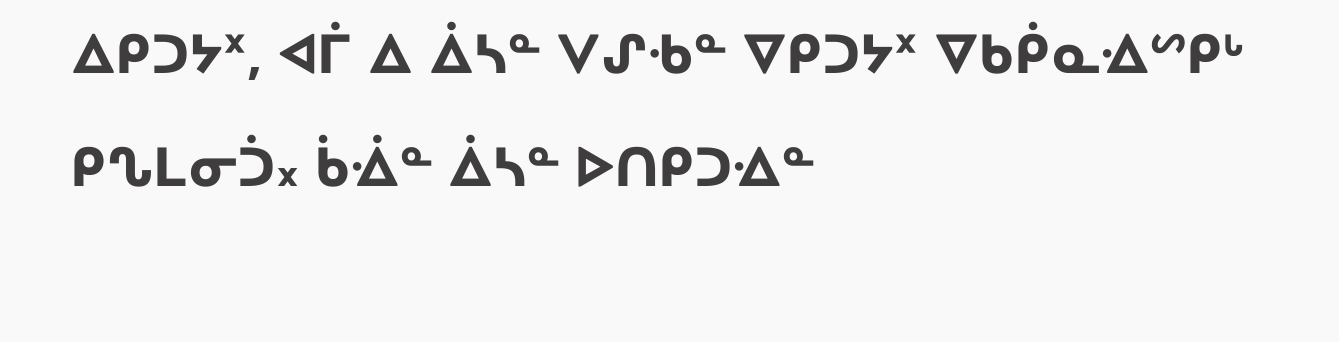ᐃᑭᑐᔭᕽ, ᐊᒦ ᐃ ᐄᓴᓐ ᐯᔑᑾᓐ ᐁᑭᑐᔭᕽ ᐁᑲᑮᓇᐎᔥᑭᒡ ᑭᔐᒪᓂᑑ᙮ ᑳᐐᓐ ᐄᓴᓐ ᐅᑎᑭᑐᐎᓐ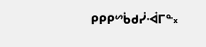ᑭᑭᑭᔥᑳᑯᓰᐙᒥᓐ᙮